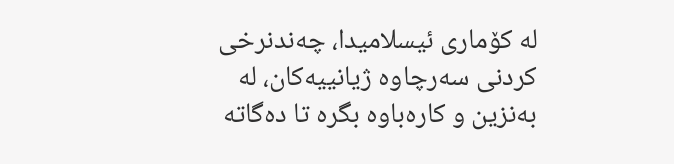لە کۆماری ئیسلامیدا، چەندنرخی کردنی سەرچاوە ژیانییەکان، لە بەنزین و کارەباوە بگرە تا دەگاتە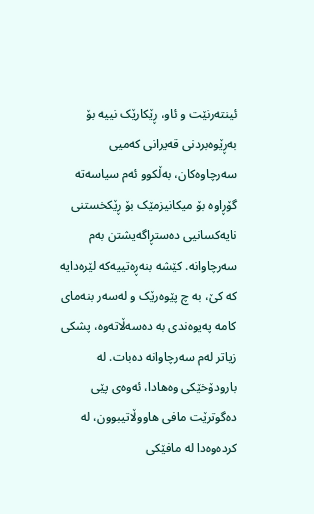ئینتەرنێت و ئاو، ڕێکارێک نییە بۆ بەڕێوەبردنی قەیرانی کەمیی سەرچاوەکان، بەڵکوو ئەم سیاسەتە گۆڕاوە بۆ میکانیزمێک بۆ ڕێکخستنی نایەکسانیی دەستڕاگەیشتن بەم سەرچاوانە. کێشە بنەڕەتییەکە لێرەدایە کە کێ، بە چ پێوەرێک و لەسەر بنەمای کامە پەیوەندی بە دەسەڵاتەوە، پشکی زیاتر لەم سەرچاوانە دەبات. لە بارودۆخێکی وەهادا، ئەوەی پێی دەگوترێت مافی هاووڵاتیبوون، لە کردەوەدا لە مافێکی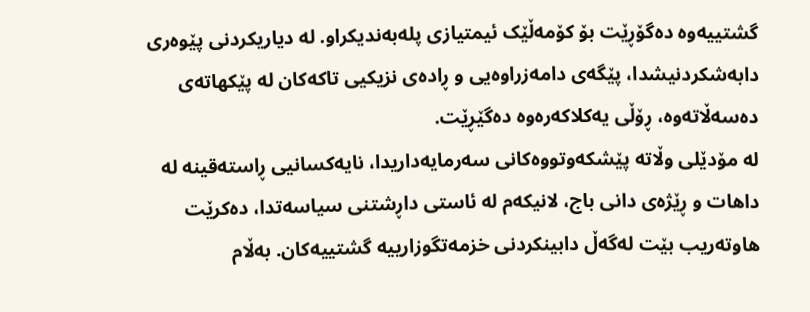گشتییەوە دەگۆڕێت بۆ کۆمەڵێک ئیمتیازی پلەبەندیکراو. لە دیاریکردنی پێوەری دابەشکردنیشدا، پێگەی دامەزراوەیی و ڕادەی نزیکیی تاکەکان لە پێکهاتەی دەسەڵاتەوە، ڕۆڵی یەکلاکەرەوە دەگێڕێت.
لە مۆدێلی وڵاتە پێشکەوتووەکانی سەرمایەداریدا، نایەکسانیی ڕاستەقینە لە داهات و ڕێژەی دانی باج، لانیکەم لە ئاستی داڕشتنی سیاسەتدا، دەکرێت هاوتەریب بێت لەگەڵ دابینکردنی خزمەتگوزارییە گشتییەکان. بەڵام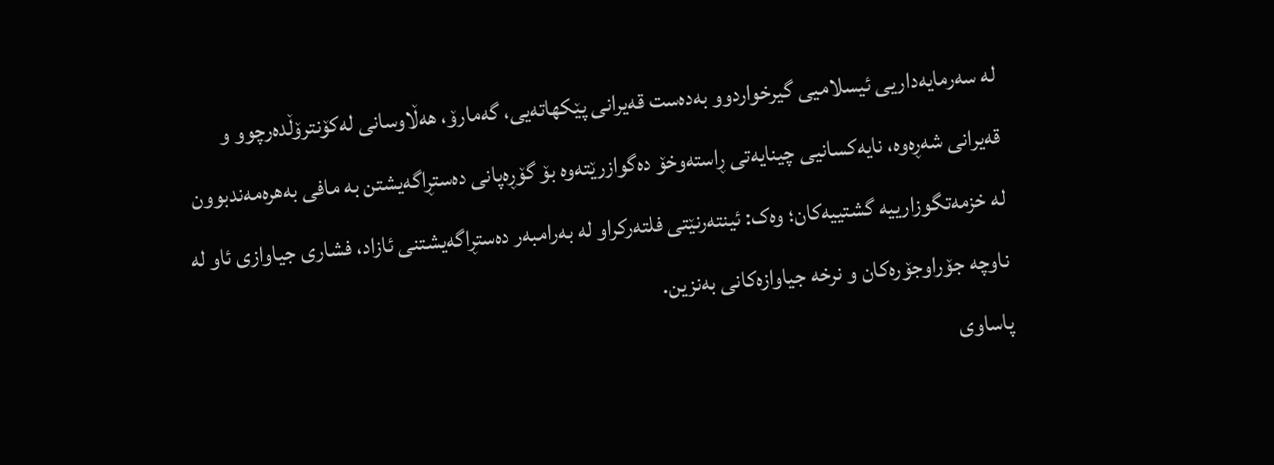لە سەرمایەداریی ئیسلامیی گیرخواردوو بەدەست قەیرانی پێکهاتەیی، گەمارۆ، هەڵاوسانی لەکۆنترۆڵدەرچوو و قەیرانی شەڕەوە، نایەکسانیی چینایەتی ڕاستەوخۆ دەگوازرێتەوە بۆ گۆڕەپانی دەستڕاگەیشتن بە مافی بەهرەمەندبوون لە خزمەتگوزارییە گشتییەکان؛ وەک: ئینتەرنێتی فلتەرکراو لە بەرامبەر دەستڕاگەیشتنی ئازاد، فشاری جیاوازی ئاو لە ناوچە جۆراوجۆرەکان و نرخە جیاوازەکانی بەنزین.
پاساوی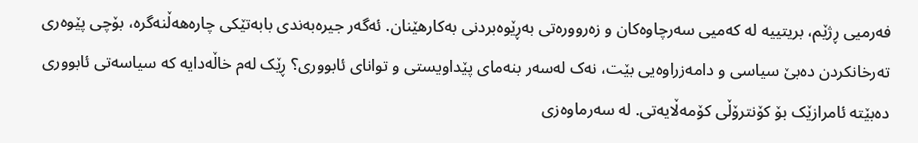فەرمیی ڕژێم، بریتییە لە کەمیی سەرچاوەکان و زەروورەتی بەڕێوەبردنی بەکارهێنان. ئەگەر جیرەبەندی بابەتێکی چارەهەڵنەگرە، بۆچی پێوەری تەرخانکردن دەبێ سیاسی و دامەزراوەیی بێت، نەک لەسەر بنەمای پێداویستی و توانای ئابووری؟ ڕێک لەم خاڵەدایە کە سیاسەتی ئابووری دەبێتە ئامرازێک بۆ کۆنترۆڵی کۆمەڵایەتی. لە سەرماوەزی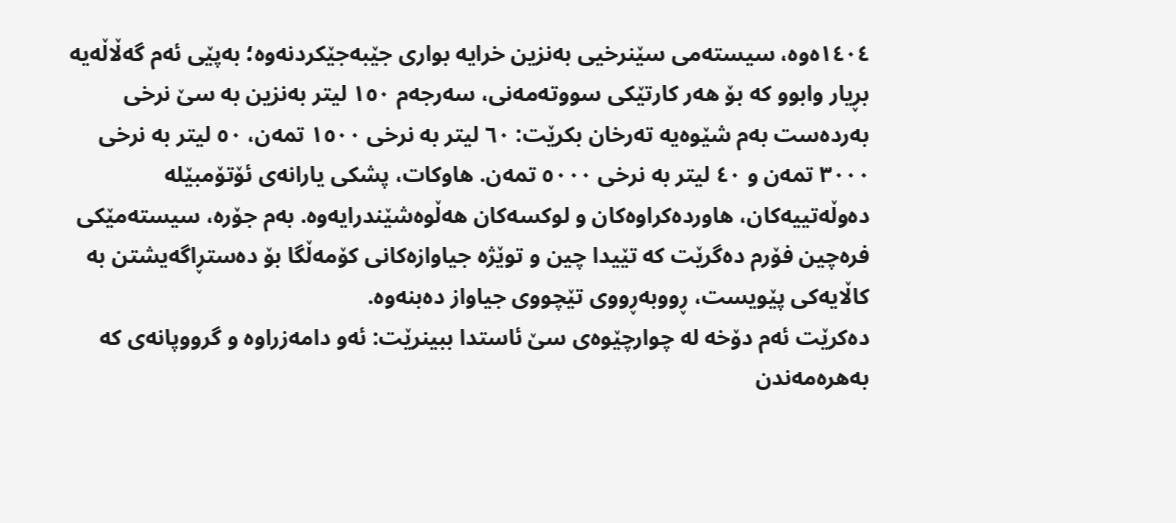١٤٠٤ەوە، سیستەمی سێنرخیی بەنزین خرایە بواری جێبەجێکردنەوە؛ بەپێی ئەم گەڵاڵەیە بڕیار وابوو کە بۆ هەر کارتێکی سووتەمەنی، سەرجەم ١٥٠ لیتر بەنزین بە سێ نرخی بەردەست بەم شێوەیە تەرخان بکرێت: ٦٠ لیتر بە نرخی ١٥٠٠ تمەن، ٥٠ لیتر بە نرخی ٣٠٠٠ تمەن و ٤٠ لیتر بە نرخی ٥٠٠٠ تمەن. هاوکات، پشکی یارانەی ئۆتۆمبێلە دەوڵەتییەکان، هاوردەکراوەکان و لوکسەکان هەڵوەشێندرایەوە. بەم جۆرە، سیستەمێکی فرەچین فۆرم دەگرێت کە تێیدا چین و توێژە جیاوازەکانی کۆمەڵگا بۆ دەستڕاگەیشتن بە کاڵایەکی پێویست، ڕووبەڕووی تێچووی جیاواز دەبنەوە.
دەکرێت ئەم دۆخە لە چوارچێوەی سێ ئاستدا ببینرێت: ئەو دامەزراوە و گرووپانەی کە بەهرەمەندن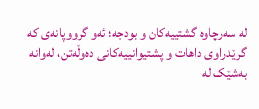لە سەرچاوە گشتییەکان و بودجە؛ ئەو گرووپانەی کە گرێدراوی داهات و پشتیوانییەکانی دەوڵەتن، لەوانە بەشێک لە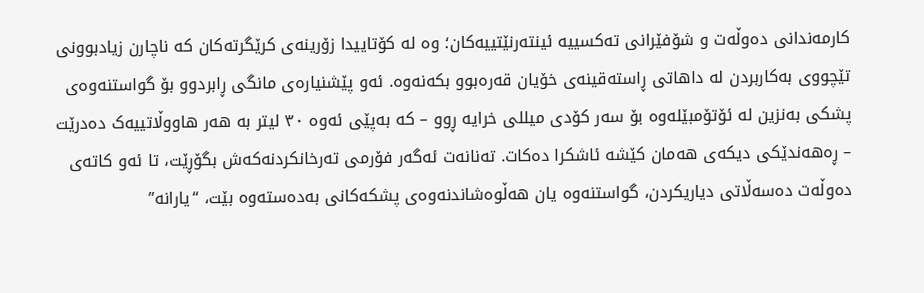کارمەندانی دەوڵەت و شۆفێرانی تەکسییە ئینتەرنێتییەکان؛ وە لە کۆتاییدا زۆرینەی کرێگرتەکان کە ناچارن زیادبوونی تێچووی بەکاربردن لە داهاتی ڕاستەقینەی خۆیان قەرەبوو بکەنەوە. ئەو پێشنیارەی مانگی ڕابردوو بۆ گواستنەوەی پشکی بەنزین لە ئۆتۆمبێلەوە بۆ سەر کۆدی میللی خرایە ڕوو – کە بەپێی ئەوە ٣٠ لیتر بە هەر هاووڵاتییەک دەدرێت – ڕەهەندێکی دیکەی هەمان کێشە ئاشکرا دەکات. تەنانەت ئەگەر فۆرمی تەرخانکردنەکەش بگۆڕێت، تا ئەو کاتەی دەوڵەت دەسەڵاتی دیاریکردن، گواستنەوە یان هەڵوەشاندنەوەی پشکەکانی بەدەستەوە بێت، “یارانە”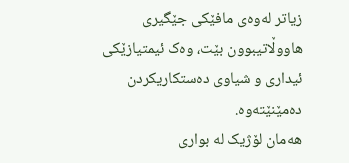زیاتر لەوەی مافێکی جێگیری هاووڵاتیبوون بێت، وەک ئیمتیازێکی ئیداری و شیاوی دەستکاریکردن دەمێنێتەوە.
هەمان لۆژیک لە بواری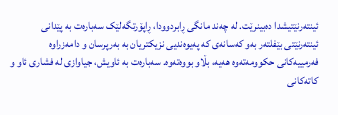ئینتەرنێتیشدا دەبینرێت. لە چەند مانگی ڕابردوودا، ڕاپۆرتگەلێک سەبارەت بە پێدانی ئینتەرنێتی بێفلتەر بەو کەسانەی کە پەیوەندیی نزیکتریان بە بەرپرسان و دامەزراوە فەرمییەکانی حکوومەتەوە هەیە، بڵاو بووەتەوە. سەبارەت بە ئاویش، جیاوازی لە فشاری ئاو و کاتەکانی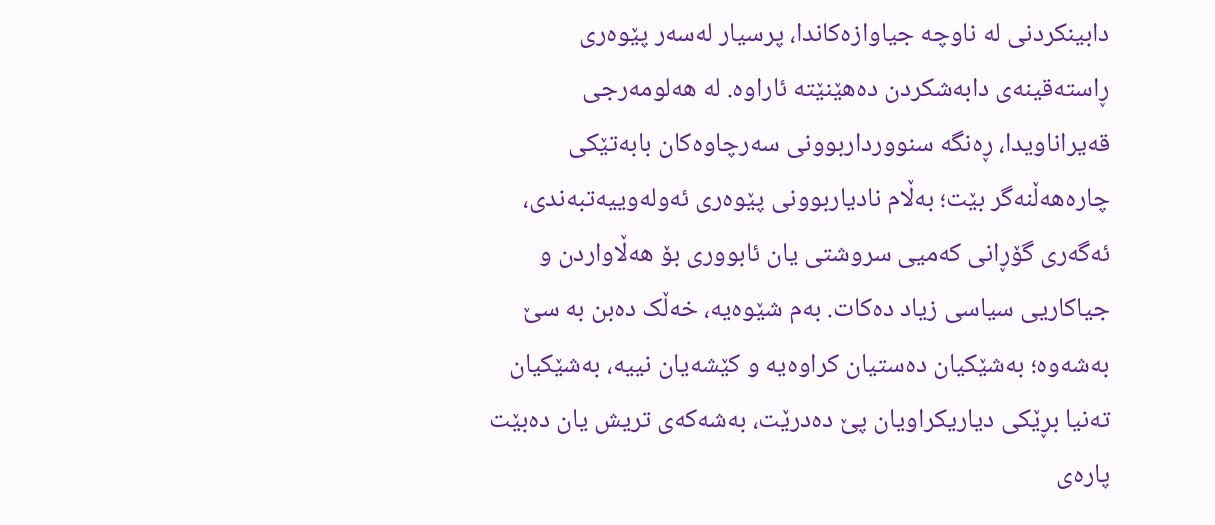دابینکردنی لە ناوچە جیاوازەکاندا، پرسیار لەسەر پێوەری ڕاستەقینەی دابەشکردن دەهێنێتە ئاراوە. لە هەلومەرجی قەیراناویدا، ڕەنگە سنوورداربوونی سەرچاوەکان بابەتێکی چارەهەڵنەگر بێت؛ بەڵام نادیاربوونی پێوەری ئەولەوییەتبەندی، ئەگەری گۆڕانی کەمیی سروشتی یان ئابووری بۆ هەڵاواردن و جیاکاریی سیاسی زیاد دەکات. بەم شێوەیە، خەڵک دەبن بە سێ بەشەوە؛ بەشێکیان دەستیان کراوەیە و کێشەیان نییە، بەشێکیان تەنیا بڕێکی دیاریکراویان پێ دەدرێت، بەشەکەی تریش یان دەبێت پارەی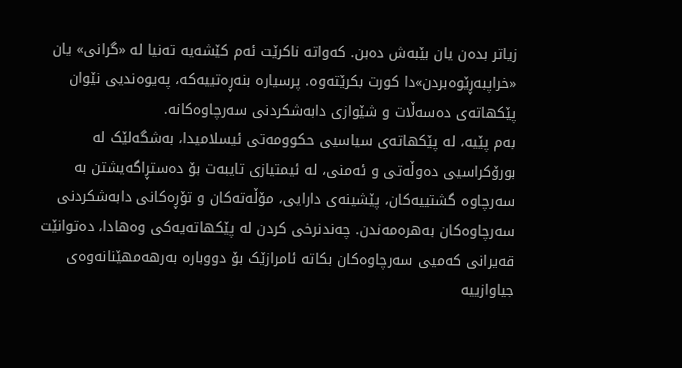زیاتر بدەن یان بێبەش دەبن. کەواتە ناکرێت ئەم کێشەیە تەنیا لە «گرانی» یان «خراپبەڕێوەبردن»دا کورت بکرێتەوە. پرسیارە بنەڕەتییەکە، پەیوەندیی نێوان پێکهاتەی دەسەڵات و شێوازی دابەشکردنی سەرچاوەکانە.
بەم پێیە، لە پێکهاتەی سیاسیی حکوومەتی ئیسلامیدا، بەشگەلێک لە بورۆکراسیی دەوڵەتی و ئەمنی، لە ئیمتیازی تایبەت بۆ دەستڕاگەیشتن بە سەرچاوە گشتییەکان، پێشینەی دارایی، مۆڵەتەکان و تۆڕەکانی دابەشکردنی سەرچاوەکان بەهرەمەندن. چەندنرخی کردن لە پێکهاتەیەکی وەهادا، دەتوانێت قەیرانی کەمیی سەرچاوەکان بکاتە ئامرازێک بۆ دووبارە بەرهەمهێنانەوەی جیاوازییە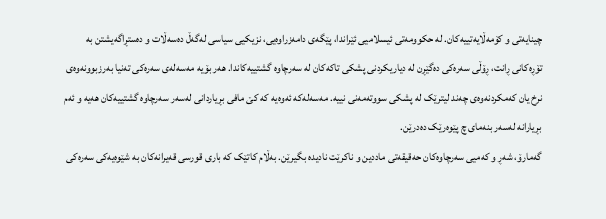چینایەتی و کۆمەڵایەتییەکان. لە حکوومەتی ئیسلامیی ئێراندا، پێگەی دامەزراوەیی، نزیکیی سیاسی لەگەڵ دەسەڵات و دەستڕاگەیشتن بە تۆڕەکانی ڕانت، ڕۆڵی سەرەکی دەگێڕن لە دیاریکردنی پشکی تاکەکان لە سەرچاوە گشتییەکاندا. هەر بۆیە مەسەلەی سەرەکی تەنیا بەرزبوونەوەی نرخ یان کەمکردنەوەی چەند لیترێک لە پشکی سووتەمەنی نییە. مەسەلەکە ئەوەیە کە کێ مافی بڕیاردانی لەسەر سەرچاوە گشتییەکان هەیە و ئەم بڕیارانە لەسەر بنەمای چ پێوەرێک دەدرێن.
گەمارۆ، شەڕ و کەمیی سەرچاوەکان حەقیقەتی ماددین و ناکرێت نادیدە بگیرێن. بەڵام کاتێک کە باری قورسی قەیرانەکان بە شێوەیەکی سەرەکی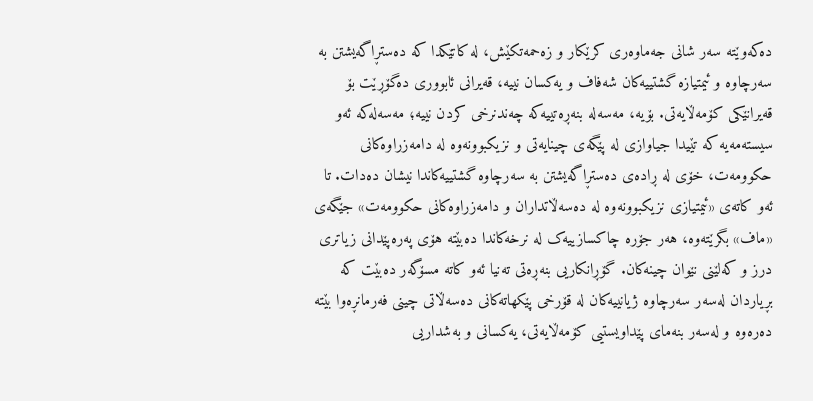دەکەوێتە سەر شانی جەماوەری کرێکار و زەحمەتکێش، لە کاتێکدا کە دەستڕاگەیشتن بە سەرچاوە و ئیمتیازە گشتییەکان شەفاف و یەکسان نییە، قەیرانی ئابووری دەگۆڕێت بۆ قەیرانێکی کۆمەڵایەتی. بۆیە، مەسەلە بنەڕەتییەکە چەندنرخی کردن نییە؛ مەسەلەکە ئەو سیستەمەیە کە تێیدا جیاوازی لە پێگەی چینایەتی و نزیکبوونەوە لە دامەزراوەکانی حکوومەت، خۆی لە ڕادەی دەستڕاگەیشتن بە سەرچاوە گشتییەکاندا نیشان دەدات. تا ئەو کاتەی «ئیمتیازی نزیکبوونەوە لە دەسەڵاتداران و دامەزراوەکانی حکوومەت» جێگەی «ماف» بگرێتەوە، هەر جۆرە چاکسازییەک لە نرخەکاندا دەبێتە هۆی پەرەپێدانی زیاتری درز و کەلێنی نێوان چینەکان. گۆڕانکاریی بنەڕەتی تەنیا ئەو کاتە مسۆگەر دەبێت کە بڕیاردان لەسەر سەرچاوە ژیانییەکان لە قۆرخی پێکهاتەکانی دەسەڵاتی چینی فەرمانڕەوا بێتە دەرەوە و لەسەر بنەمای پێداویستیی کۆمەڵایەتی، یەکسانی و بەشداریی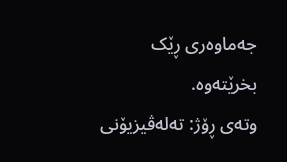جەماوەری ڕێک بخرێتەوە.
وتەی ڕۆژ: تەلەڤیزیۆنی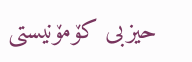حیزبی کۆمۆنیستی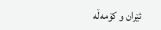ئێران و کۆمەڵە